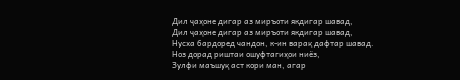Дил ҷаҳоне дигар аз миръоти якдигар шавад,
Дил ҷаҳоне дигар аз миръоти якдигар шавад,
Нусха бардоред чандон, к-ин варақ дафтар шавад.
Ноз дорад риштаи ошуфтагиҳои ниёз,
Зулфи маъшуқ аст кори ман, агар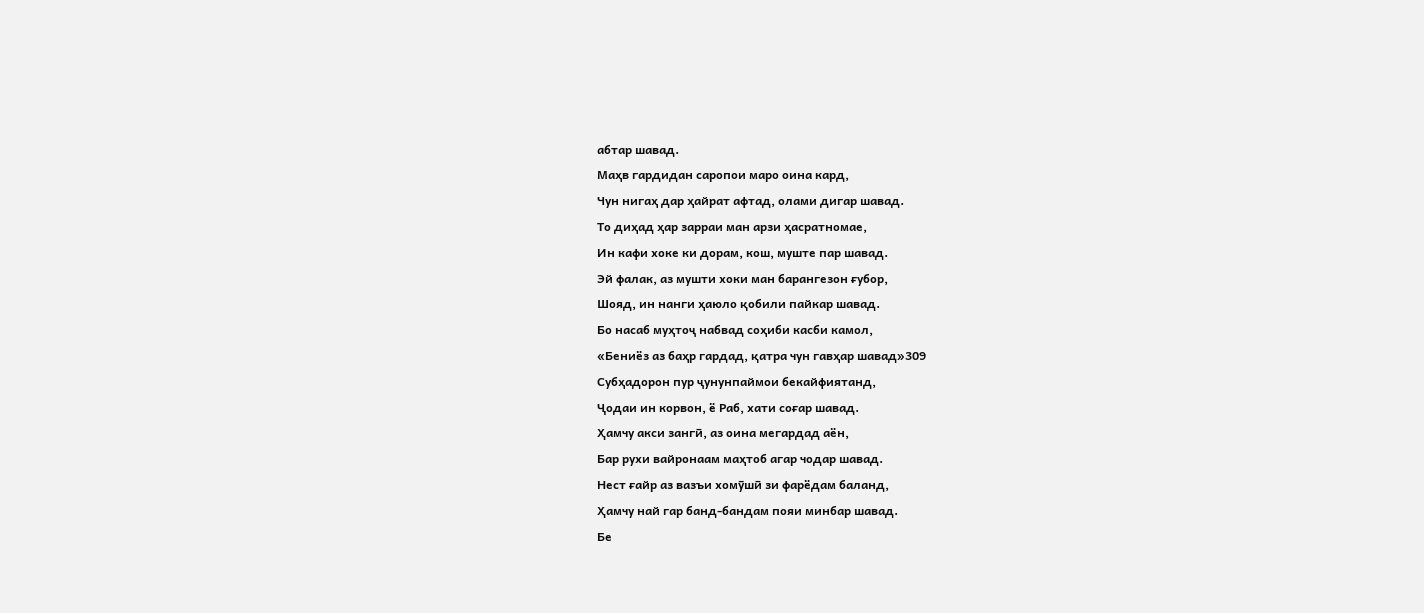абтар шавад.
Маҳв гардидан саропои маро оина кард,
Чун нигаҳ дар ҳайрат афтад, олами дигар шавад.
То диҳад ҳар зарраи ман арзи ҳасратномае,
Ин кафи хоке ки дорам, кош, муште пар шавад.
Эй фалак, аз мушти хоки ман барангезон ғубор,
Шояд, ин нанги ҳаюло қобили пайкар шавад.
Бо насаб муҳтоҷ набвад соҳиби касби камол,
«Бениёз аз баҳр гардад, қатра чун гавҳар шавад»309
Субҳадорон пур ҷунунпаймои бекайфиятанд,
Ҷодаи ин корвон, ё Раб, хати соғар шавад.
Ҳамчу акси зангӣ, аз оина мегардад аён,
Бар рухи вайронаам маҳтоб агар чодар шавад.
Нест ғайр аз вазъи хомӯшӣ зи фарёдам баланд,
Ҳамчу най гар банд-бандам пояи минбар шавад.
Бе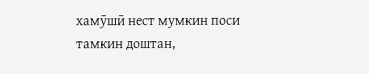хамӯшӣ нест мумкин поси тамкин доштан,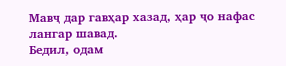Мавҷ дар гавҳар хазад, ҳар ҷо нафас лангар шавад.
Бедил, одам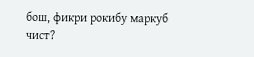бош, фикри рокибу маркуб
чист?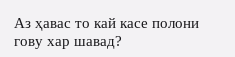Аз ҳавас то кай касе полони гову хар шавад?